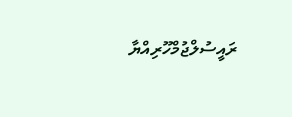ރައީސުލްޖުމްހޫރިއްޔާ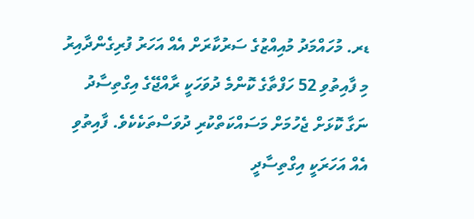ޑރ. މުހައްމަދު މުއިއްޒުގެ ސަރުކާރަށް އެއް އަހަރު ފުރިގެންދާއިރު މި ފާއިތުވި 52 ހަފްތާގެ ކޮންމެ ދުވަހަކީ ރާއްޖޭގެ އިގްތިސާދު ނަގާ ކޮޅަށް ޖެހުމަށް މަސައްކަތްކުރި ދުވަސްތަކެކެވެ. ފާއިތުވި އެއް އަހަރަކީ އިގްތިސާދީ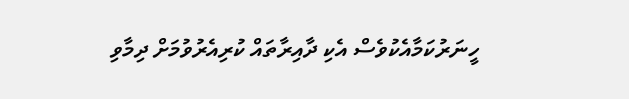ހީނަރުކަމާއެކުވެސް އެކި ދާއިރާތައް ކުރިއެރުވުމަށް ދިމާވި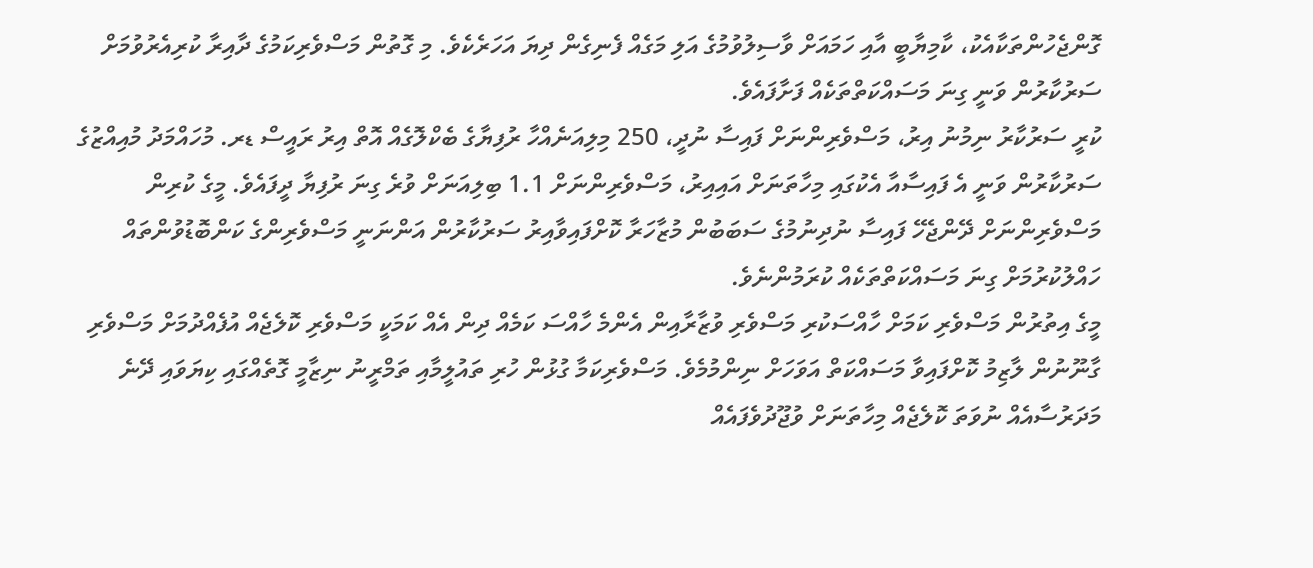ގޮންޖެހުންތަކާއެކު، ކާމިޔާބީ އާއި ހަމައަށް ވާސިލުވުމުގެ އަލި މަގެއް ފެނިގެން ދިޔަ އަހަރެކެވެ. މި ގޮތުން މަސްވެރިކަމުގެ ދާއިރާ ކުރިއެރުވުމަށް ސަރުކާރުން ވަނީ ގިނަ މަސައްކަތްތަކެއް ފަށާފައެވެ.
ކުރީ ސަރުކާރު ނިމުނު އިރު، މަސްވެރިންނަށް ފައިސާ ނުދީ، 250 މިލިއަނެއްހާ ރުފިޔާގެ ބެކްލޮގެއް އޮތް އިރު ރައީސް ޑރ. މުހައްމަދު މުއިއްޒުގެ ސަރުކާރުން ވަނީ އެ ފައިސާއާ އެކުގައި މިހާތަނަށް އައިއިރު، މަސްވެރިންނަށް 1.1 ބިލިއަނަށް ވުރެ ގިނަ ރުފިޔާ ދީފައެވެ. މީގެ ކުރިން މަސްވެރިންނަށް ދޭންޖެހޭ ފައިސާ ނުދިނުމުގެ ސަބަބުން މުޒާހަރާ ކޮށްފައިވާއިރު ސަރުކާރުން އަންނަނީ މަސްވެރިންގެ ކަންބޮޑުވުންތައް ހައްލުކުރުމަށް ގިނަ މަސައްކަތްތަކެއް ކުރަމުންނެވެ.
މީގެ އިތުރުން މަސްވެރި ކަމަށް ހާއްސަކުރި މަސްވެރި ވުޒާރާއިން އެންމެ ހާއްސަ ކަމެއް ދިން އެއް ކަމަކީ މަސްވެރި ކޮލެޖެއް އުފެއްދުމަށް މަސްވެރި ގާނޫނުން ލާޒިމު ކޮށްފައިވާ މަސައްކަތް އަވަހަށް ނިންމުމެވެ. މަސްވެރިކަމާ ގުޅުން ހުރި ތައުލީމާއި ތަމްރީނު ނިޒާމީ ގޮތެއްގައި ކިޔަވައި ދޭނެ މަދަރުސާއެއް ނުވަތަ ކޮލެޖެއް މިހާތަނަށް ވުޖޫދުވެފައެއް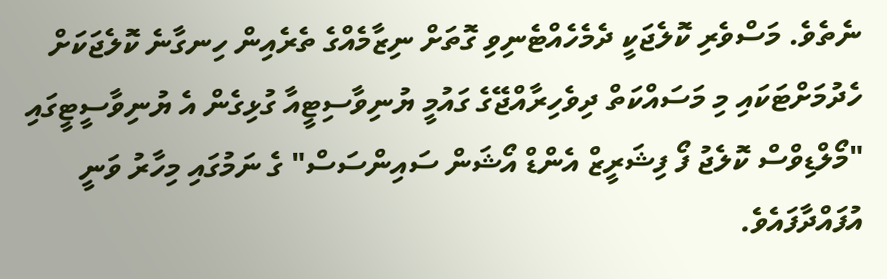ނެތެވެ. މަސްވެރި ކޮލެޖަކީ ދެމެހެއްޓެނިވި ގޮތަށް ނިޒާމެއްގެ ތެރެއިން ހިނގާނެ ކޮލެޖަކަށް ހެދުމަށްޓަކައި މި މަސައްކަތް ދިވެހިރާއްޖޭގެ ގައުމީ ޔުނިވާސިޓީއާ ގުޅިގެން އެ ޔުނިވާސީޓީގައި "މޯލްޑިވްސް ކޮލެޖު ފޯ ފިޝަރީޒް އެންޑް އޯޝަން ސައިންސަސް" ގެ ނަމުގައި މިހާރު ވަނީ އުފައްދާފައެވެ.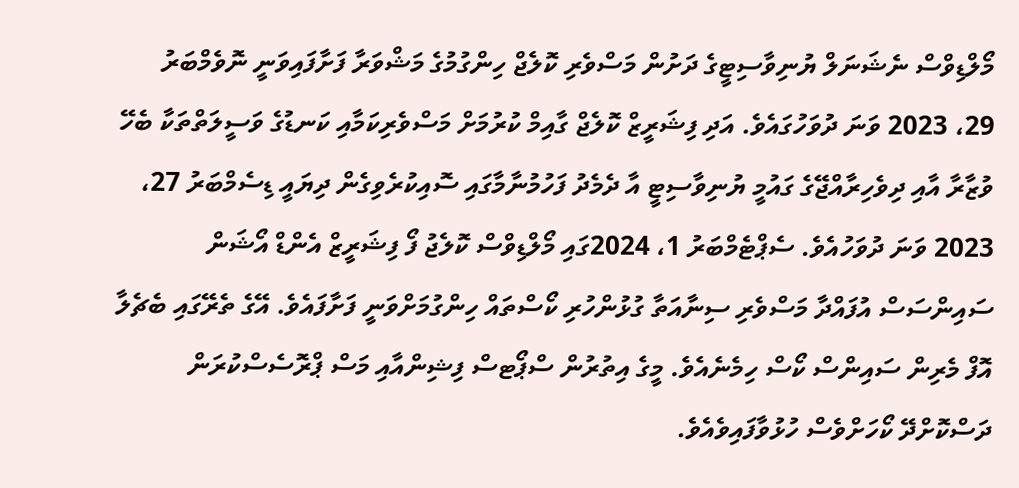މޯލްޑިވްސް ނެޝަނަލް ޔުނިވާސިޓީގެ ދަށުން މަސްވެރި ކޮލެޖް ހިންގުމުގެ މަޝްވަރާ ފަށާފައިވަނީ ނޮވެމްބަރު 29، 2023 ވަނަ ދުވަހުގައެވެ. އަދި ފިޝަރީޒް ކޮލެޖް ގާއިމް ކުރުމަށް މަސްވެރިކަމާއި ކަނޑުގެ ވަސީލަތްތަކާ ބެހޭ ވުޒާރާ އާއި ދިވެހިރާއްޖޭގެ ގައުމީ ޔުނިވާސިޓީ އާ ދެމެދު ފަހުމުނާމާގައި ސޮއިކުރެވިގެން ދިޔައީ ޑިސެމްބަރު 27، 2023 ވަނަ ދުވަހުއެވެ. ސެޕްޓެމްބަރު 1، 2024ގައި މޯލްޑިވްސް ކޮލެޖު ފޯ ފިޝަރީޒް އެންޑް އޯޝަން ސައިންސަސް އުފައްދާ މަސްވެރި ސިނާއަތާ ގުޅުންހުރި ކޯސްތައް ހިންގުމަށްވަނީ ފަށާފައެވެ. އޭގެ ތެރޭގައި ބެޗެލާ އޮފް މެރިން ސައިންސް ކޯސް ހިމެނެއެވެ. މީގެ އިތުރުން ސްޕޯޓސް ފިޝިންއާއި މަސް ޕްރޮސެސްކުރަން ދަސްކޮށްދޭ ކޯހަށްވެސް ހުޅުވާފައިވެއެވެ.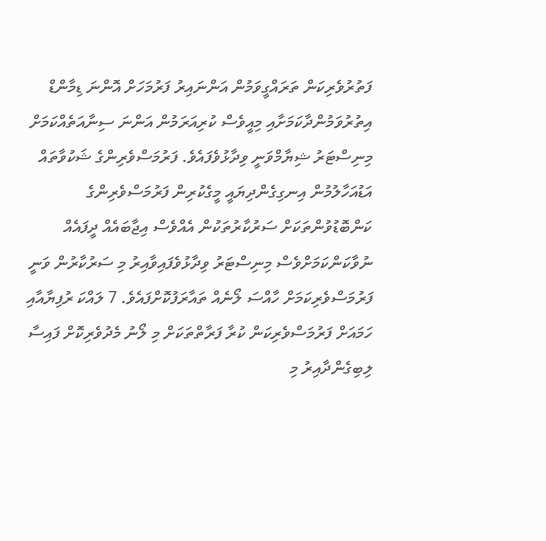ފަތުރުވެރިކަން ތަރައްގީވަމުން އަންނައިރު ފަރުމަހަށް އޮންނަ ޑިމާންޑް އިތުރުވަމުންދާކަމަށާއި މިއީވެސް ކުރިއަރަމުން އަންނަ ސިނާއަތެއްކަމަށް މިނިސްޓަރު ޝިޔާމްވަނީ ވިދާޅުވެފައެވެ. ފަރުމަސްވެރިންގެ ޝަކުވާތައް އަޑުއަހާލުމުން އިނގިގެންދިޔައީ މީގެކުރިން ފަރުމަސްވެރިންގެ ކަންބޮޑުވުންތަކަށް ސަރުކާރުތަކުން އެއްވެސް އިޖާބައެއް ދީފައެއް ނުވާކަންކަމަށްވެސް މިނިސްޓަރު ވިދާޅުވެފައިވާއިރު މި ސަރުކާރުން ވަނީ ފަރުމަސްވެރިކަމަށް ހާއްސަ ލޯނެއް ތައާރަފުކޮށްފައެވެ. 7 ލައްކަ ރުފިޔާއާއި ހަމައަށް ފަރުމަސްވެރިކަން ކުރާ ފަރާތްތަކަށް މި ލޯނު މެދުވެރިކޮށް ފައިސާ ލިބިގެންދާއިރު މި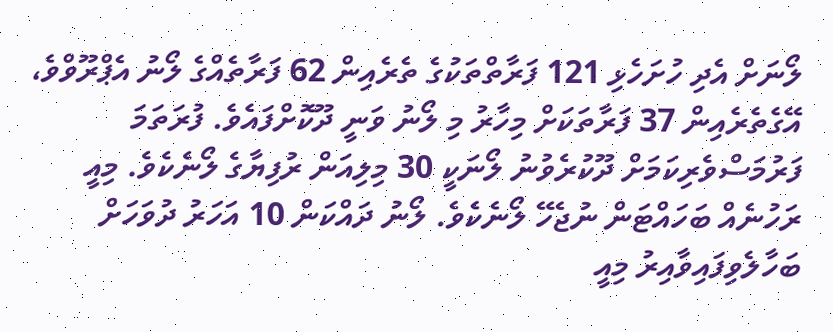ލޯނަށް އެދި ހުށަހެޅި 121 ފަރާތްތަކުގެ ތެރެއިން 62 ފަރާތެއްގެ ލޯނު އެޕްރޫވްވެ، އޭގެތެރެއިން 37 ފަރާތަކަށް މިހާރު މި ލޯނު ވަނީ ދޫކޮށްފައެވެ. ފުރަތަމަ ފަރުމަސްވެރިކަމަށް ދޫކުރެވުނު ލޯނަކީ 30 މިލިއަން ރުފިޔާގެ ލޯނެކެވެ. މިއީ ރަހުނެއް ބަހައްޓަން ނުޖެހޭ ލޯނެކެވެ. ލޯނު ދައްކަން 10 އަހަރު ދުވަހަށް ބަހާލެވިފައިވާއިރު މިއީ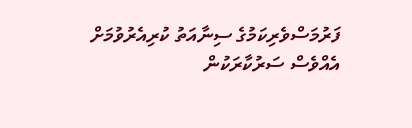ފަރުމަސްވެރިކަމުގެ ސިނާއަތު ކުރިއެރުވުމަށް އެއްވެސް ސަރުކާރަކުން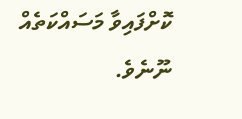ކޮށްފައިވާ މަސައްކަތެއް ނޫނެވެ.